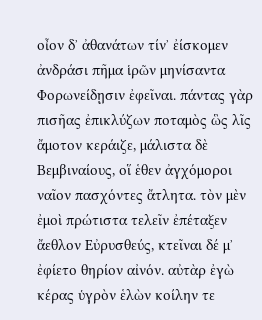οἶον δʼ ἀθανάτων τίνʼ ἐίσκομεν ἀνδράσι πῆμα ἱρῶν μηνίσαντα Φορωνείδῃσιν ἐφεῖναι. πάντας γὰρ πισῆας ἐπικλύζων ποταμὸς ὣς λῖς ἄμοτον κεράιζε, μάλιστα δὲ Βεμβιναίους, οἵ ἑθεν ἀγχόμοροι ναῖον πασχόντες ἄτλητα. τὸν μὲν ἐμοὶ πρώτιστα τελεῖν ἐπέταξεν ἄεθλον Εὐρυσθεύς, κτεῖναι δέ μʼ ἐφίετο θηρίον αἰνόν. αὐτὰρ ἐγὼ κέρας ὑγρὸν ἑλὼν κοίλην τε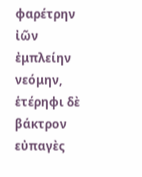φαρέτρην ἰῶν ἐμπλείην νεόμην, ἑτέρηφι δὲ βάκτρον εὐπαγὲς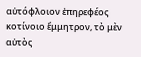αὐτόφλοιον ἐπηρεφέος κοτίνοιο ἔμμητρον, τὸ μὲν αὐτὸς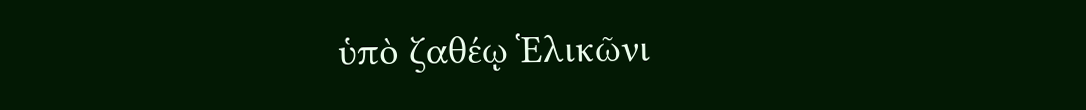ὑπὸ ζαθέῳ Ἑλικῶνι